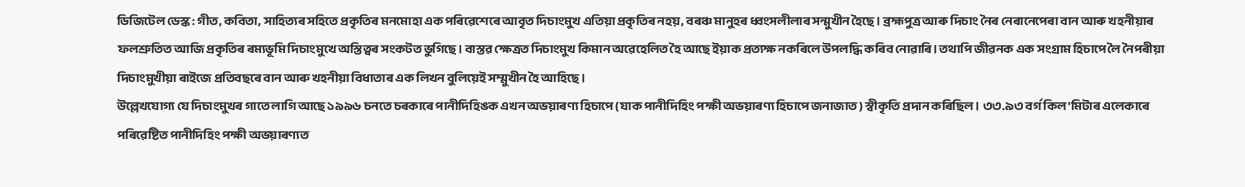ডিজিটেল ডেস্ক : গীত, কবিতা, সাহিত্যৰ সহিতে প্ৰকৃতিৰ মনমোহা এক পৰিৱেশেৰে আবৃত দিচাংমুখ এতিয়া প্ৰকৃতিৰ নহয়, বৰঞ্চ মানুহৰ ধ্বংসলীলাৰ সন্মুখীন হৈছে। ব্ৰহ্মপুত্ৰ আৰু দিচাং নৈৰ নেৰানেপেৰা বান আৰু খহনীয়াৰ ফলশ্ৰুতিত আজি প্ৰকৃতিৰ ৰম্যভূমি দিচাংমুখে অস্তিত্বৰ সংকটত ভুগিছে। বাস্তৱ ক্ষেত্ৰত দিচাংমুখ কিমান অৱেহেলিত হৈ আছে ইয়াক প্রত্যক্ষ নকৰিলে উপলদ্ধি কৰিব নোৱাৰি। তথাপি জীৱনক এক সংগ্রাম হিচাপে লৈ নৈপৰীয়া দিচাংমুখীয়া ৰাইজে প্রতিবছৰে বান আৰু খহনীয়া বিধাতাৰ এক লিখন বুলিয়েই সম্মুখীন হৈ আহিছে।
উল্লেখযোগ্য যে দিচাংমুখৰ গাতে লাগি আছে ১৯৯৬ চনতে চৰকাৰে পানীদিহিঙক এখন অভয়াৰণ্য হিচাপে (যাক পানীদিহিং পক্ষী অভয়াৰণ্য হিচাপে জনাজাত) স্বীকৃতি প্রদান কৰিছিল। ৩৩.৯৩ বর্গ কিল'মিটাৰ এলেকাৰে পৰিৱেষ্টিত পানীদিহিং পক্ষী অভয়াৰণ্যত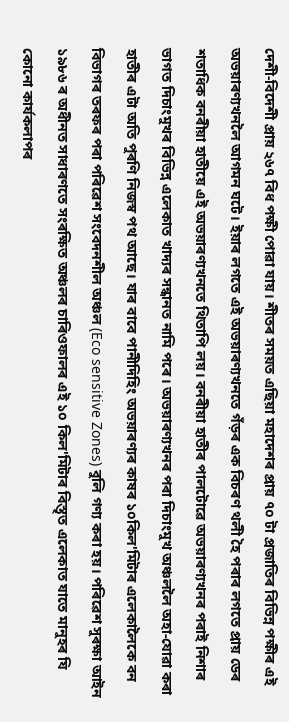দেশী-বিদেশী প্রায় ২৬৭ বিধ পক্ষী পোৱা যায়। শীতৰ সময়ত এছিয়া মহাদেশৰ প্রায় ৭০ টা প্ৰজাতিৰ বিভিন্ন পক্ষীৰ এই অভয়াৰণ্যখনলৈ আগমন ঘটে। ইয়াৰ লগতে এই অভয়াৰণ্যখনতে গঁড়ৰ এক বিচৰণ থলী হৈ পৰাৰ লগতে প্রায় ডেৰ শতাধিক বনৰীয়া হাতীয়ে এই অভয়াৰণ্যখনতে থিতাপি লয়। বনৰীয়া হাতীৰ পালটোৱে অভয়াৰণ্যখনৰ পৰাই নিশাৰ ভাগত দিচাংমুখৰ বিভিন্ন এলেকাত খাদ্যৰ সন্ধানত নামি পৰে। অভয়াৰণ্যখনৰ পৰা দিচাংমুখ অঞ্চললৈ অহা-যোৱা কৰা হাতীৰ এটা অতি পুৰণি নিজস্ব পথ আছে। যাৰ বাবে পানীদিহিং অভয়াৰণ্যৰ কাষৰ ১০কিল'মিটাৰ এলেকালৈকে বন বিভাগৰ তৰফৰ পৰা পৰিৱেশ সংবেদনশীল অঞ্চল (Eco sensitive Zones) বুলি গণ্য কৰা হয়। পৰিৱেশ সুৰক্ষা আইন ১৯৮৬ ৰ অধীনত সাধাৰণতে সংৰক্ষিত অঞ্চলৰ চাৰিওফালৰ এই ১০ কিল'মিটাৰ বিস্তৃত এলেকাত যাতে মানুহৰ যি কোনো কাৰ্যকলাপৰ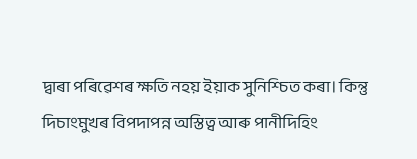দ্বাৰা পৰিৱেশৰ ক্ষতি নহয় ইয়াক সুনিশ্চিত কৰা। কিন্তু দিচাংমুখৰ বিপদাপন্ন অস্তিত্ব আৰু পানীদিহিং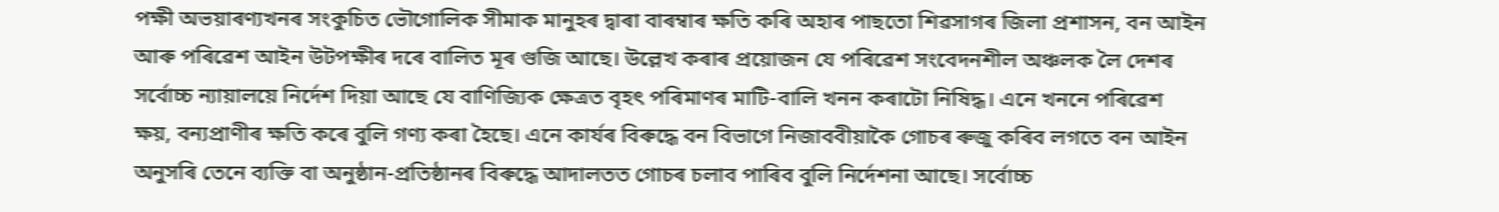পক্ষী অভয়াৰণ্যখনৰ সংকুচিত ভৌগোলিক সীমাক মানুহৰ দ্বাৰা বাৰম্বাৰ ক্ষতি কৰি অহাৰ পাছতো শিৱসাগৰ জিলা প্রশাসন, বন আইন আৰু পৰিৱেশ আইন উটপক্ষীৰ দৰে বালিত মূৰ গুজি আছে। উল্লেখ কৰাৰ প্রয়োজন যে পৰিৱেশ সংবেদনশীল অঞ্চলক লৈ দেশৰ সৰ্বোচ্চ ন্যায়ালয়ে নির্দেশ দিয়া আছে যে বাণিজ্যিক ক্ষেত্ৰত বৃহৎ পৰিমাণৰ মাটি-বালি খনন কৰাটো নিষিদ্ধ। এনে খননে পৰিৱেশ ক্ষয়, বন্যপ্ৰাণীৰ ক্ষতি কৰে বুলি গণ্য কৰা হৈছে। এনে কাৰ্যৰ বিৰুদ্ধে বন বিভাগে নিজাববীয়াকৈ গোচৰ ৰুজু কৰিব লগতে বন আইন অনুসৰি তেনে ব্যক্তি বা অনুষ্ঠান-প্রতিষ্ঠানৰ বিৰুদ্ধে আদালতত গোচৰ চলাব পাৰিব বুলি নির্দেশনা আছে। সর্বোচ্চ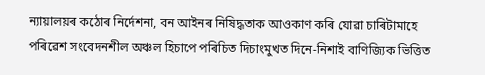ন্যায়ালয়ৰ কঠোৰ নিৰ্দেশনা, বন আইনৰ নিষিদ্ধতাক আওকাণ কৰি যোৱা চাৰিটামাহে পৰিৱেশ সংবেদনশীল অঞ্চল হিচাপে পৰিচিত দিচাংমুখত দিনে-নিশাই বাণিজ্যিক ভিত্তিত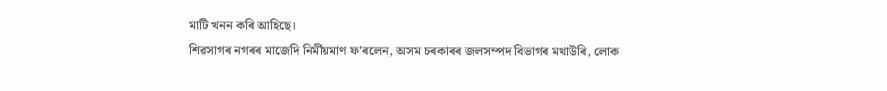মাটি খনন কৰি আহিছে।
শিৱসাগৰ নগৰৰ মাজেদি নির্মীয়মাণ ফ'ৰলেন, অসম চৰকাৰৰ জলসম্পদ বিভাগৰ মথাউৰি, লোক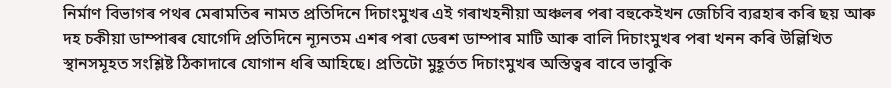নির্মাণ বিভাগৰ পথৰ মেৰামতিৰ নামত প্রতিদিনে দিচাংমুখৰ এই গৰাখহনীয়া অঞ্চলৰ পৰা বহুকেইখন জেচিবি ব্যৱহাৰ কৰি ছয় আৰু দহ চকীয়া ডাম্পাৰৰ যোগেদি প্রতিদিনে ন্যূনতম এশৰ পৰা ডেৰশ ডাম্পাৰ মাটি আৰু বালি দিচাংমুখৰ পৰা খনন কৰি উল্লিখিত স্থানসমূহত সংশ্লিষ্ট ঠিকাদাৰে যোগান ধৰি আহিছে। প্রতিটো মুহূৰ্তত দিচাংমুখৰ অস্তিত্বৰ বাবে ভাবুকি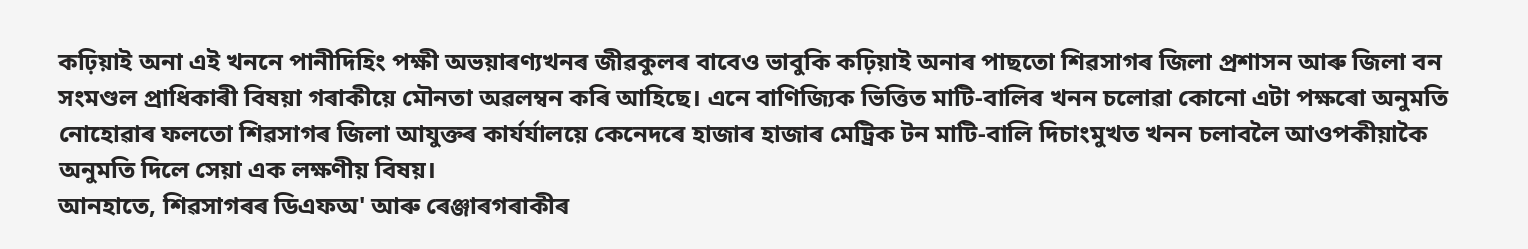কঢ়িয়াই অনা এই খননে পানীদিহিং পক্ষী অভয়াৰণ্যখনৰ জীৱকুলৰ বাবেও ভাবুকি কঢ়িয়াই অনাৰ পাছতো শিৱসাগৰ জিলা প্ৰশাসন আৰু জিলা বন সংমণ্ডল প্ৰাধিকাৰী বিষয়া গৰাকীয়ে মৌনতা অৱলম্বন কৰি আহিছে। এনে বাণিজ্যিক ভিত্তিত মাটি-বালিৰ খনন চলোৱা কোনো এটা পক্ষৰো অনুমতি নোহোৱাৰ ফলতো শিৱসাগৰ জিলা আযুক্তৰ কাৰ্যর্যালয়ে কেনেদৰে হাজাৰ হাজাৰ মেট্রিক টন মাটি-বালি দিচাংমুখত খনন চলাবলৈ আওপকীয়াকৈ অনুমতি দিলে সেয়া এক লক্ষণীয় বিষয়।
আনহাতে, শিৱসাগৰৰ ডিএফঅ' আৰু ৰেঞ্জাৰগৰাকীৰ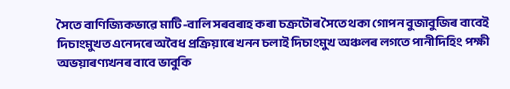সৈতে বাণিজ্যিকভাৱে মাটি-বালি সৰবৰাহ কৰা চক্ৰটোৰ সৈতে থকা গোপন বুজাবুজিৰ বাবেই দিচাংমুখত এনেদৰে অবৈধ প্ৰক্ৰিয়াৰে খনন চলাই দিচাংমুখ অঞ্চলৰ লগতে পানীদিহিং পক্ষী অভয়াৰণ্যখনৰ বাবে ভাবুকি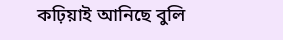কঢ়িয়াই আনিছে বুলি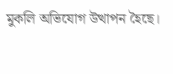মুকলি অভিযোগ উত্থাপন হৈছে।